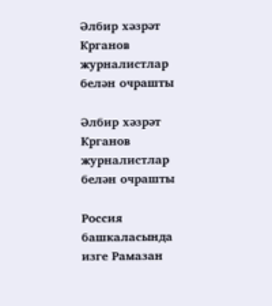Әлбир хәзрәт Крганов журналистлар белән очрашты

Әлбир хәзрәт Крганов журналистлар белән очрашты

Россия башкаласында изге Рамазан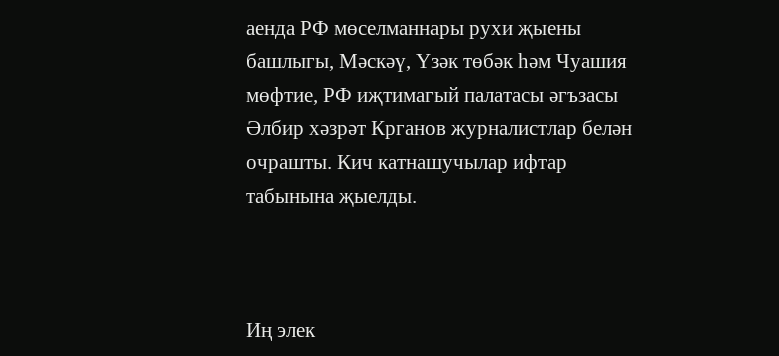аенда РФ мөселманнары рухи җыены башлыгы, Мәскәү, Үзәк төбәк һәм Чуашия мөфтие, РФ иҗтимагый палатасы әгъзасы Әлбир хәзрәт Крганов журналистлар белән очрашты. Кич катнашучылар ифтар табынына җыелды.



Иң элек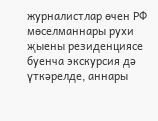журналистлар өчен РФ мөселманнары рухи җыены резиденциясе буенча экскурсия дә үткәрелде, аннары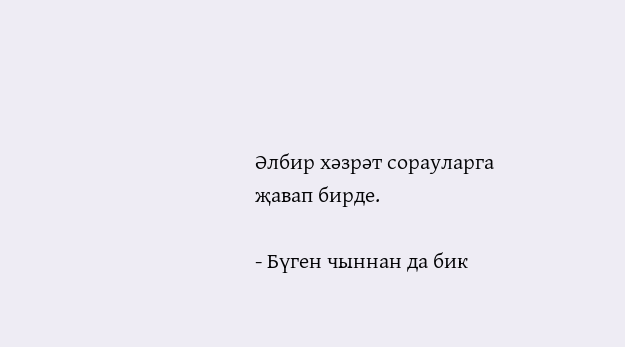Әлбир хәзрәт сорауларга җавап бирде.

- Бүген чыннан да бик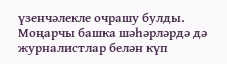үзенчәлекле очрашу булды. Моңарчы башка шәһәрләрдә дә журналистлар белән күп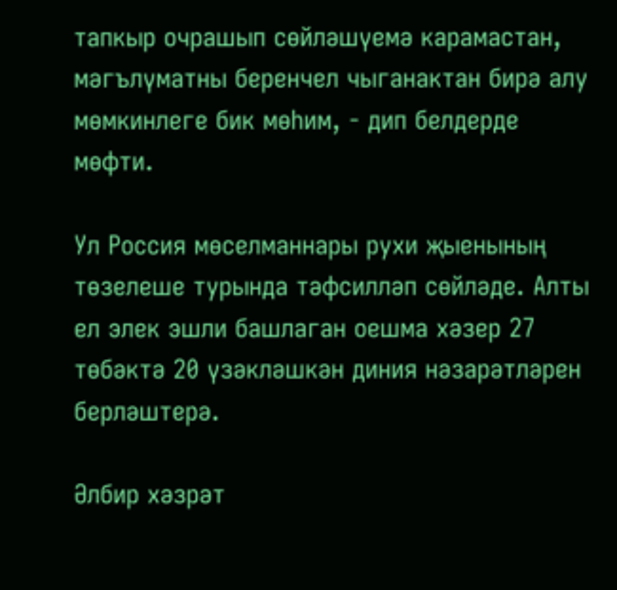тапкыр очрашып сөйләшүемә карамастан, мәгълүматны беренчел чыганактан бирә алу мөмкинлеге бик мөһим, - дип белдерде мөфти.

Ул Россия мөселманнары рухи җыенының төзелеше турында тәфсилләп сөйләде. Алты ел элек эшли башлаган оешма хәзер 27 төбәктә 20 үзәкләшкән диния нәзарәтләрен берләштерә.

Әлбир хәзрәт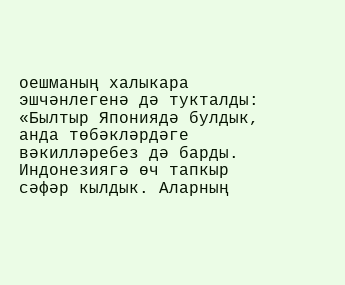оешманың халыкара эшчәнлегенә дә тукталды: «Былтыр Япониядә булдык, анда төбәкләрдәге вәкилләребез дә барды. Индонезиягә өч тапкыр сәфәр кылдык. Аларның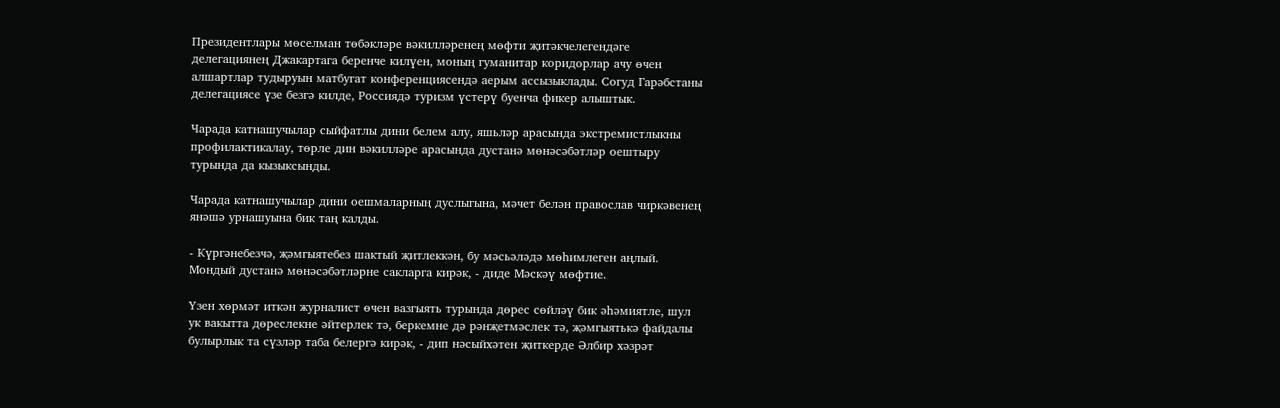Президентлары мөселман төбәкләре вәкилләренең мөфти җитәкчелегендәге делегациянең Джакартага беренче килүен, моның гуманитар коридорлар ачу өчен алшартлар тудыруын матбугат конференциясендә аерым ассызыклады. Согуд Гарәбстаны делегациясе үзе безгә килде, Россиядә туризм үстерү буенча фикер алыштык.

Чарада катнашучылар сыйфатлы дини белем алу, яшьләр арасында экстремистлыкны профилактикалау, төрле дин вәкилләре арасында дустанә мөнәсәбәтләр оештыру турында да кызыксынды.

Чарада катнашучылар дини оешмаларның дуслыгына, мәчет белән православ чиркәвенең янәшә урнашуына бик таң калды.

- Күргәнебезчә, җәмгыятебез шактый җитлеккән, бу мәсьәләдә мөһимлеген аңлый. Мондый дустанә мөнәсәбәтләрне сакларга кирәк, - диде Мәскәү мөфтие.

Үзен хөрмәт иткән журналист өчен вазгыять турында дөрес сөйләү бик әһәмиятле, шул ук вакытта дөреслекне әйтерлек тә, беркемне дә рәнҗетмәслек тә, җәмгыятькә файдалы булырлык та сүзләр таба белергә кирәк, - дип нәсыйхәтен җиткерде Әлбир хәзрәт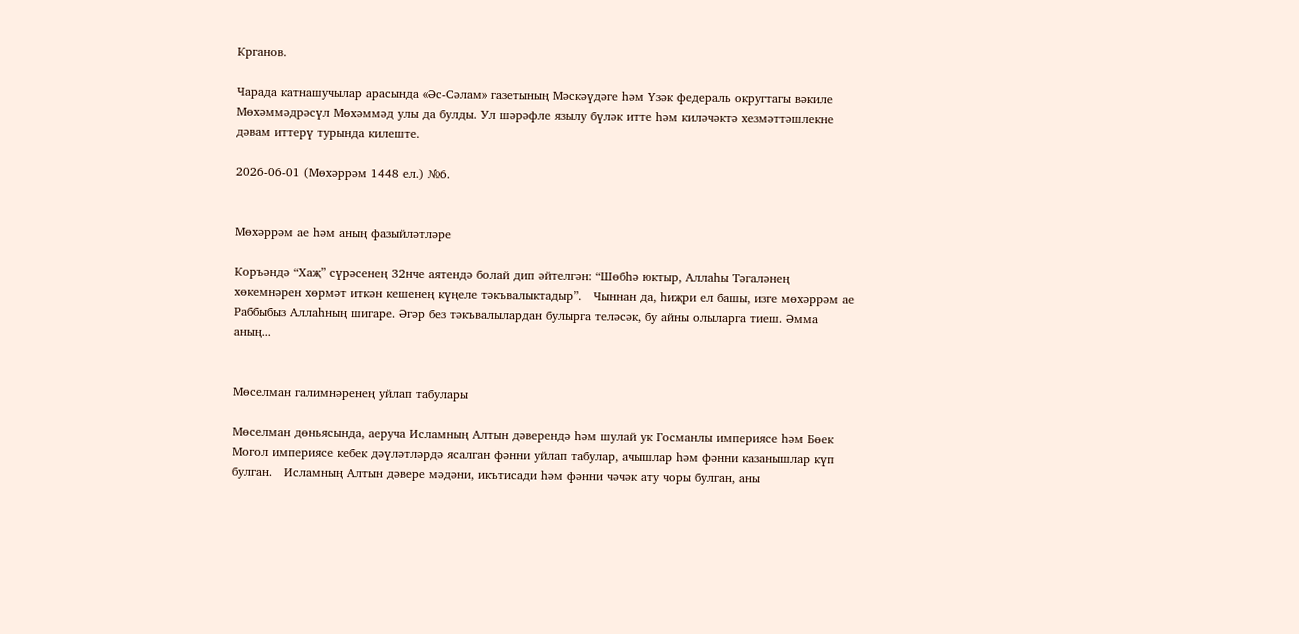Крганов.

Чарада катнашучылар арасында «Әс-Сәлам» газетының Мәскәүдәге һәм Үзәк федераль округтагы вәкиле Мөхәммәдрәсүл Мөхәммәд улы да булды. Ул шәрәфле язылу бүләк итте һәм киләчәктә хезмәттәшлекне дәвам иттерү турында килеште.

2026-06-01 (Мөхәррәм 1448 ел.) №6.


Мөхәррәм ае һәм аның фазыйләтләре

Коръәндә “Хаҗ” сүрәсенең 32нче аятендә болай дип әйтелгән: “Шөбһә юктыр, Аллаһы Тәгаләнең хөкемнәрен хөрмәт иткән кешенең күңеле тәкъвалыктадыр”.   Чыннан да, һиҗри ел башы, изге мөхәррәм ае Раббыбыз Аллаһның шигаре. Әгәр без тәкъвалылардан булырга теләсәк, бу айны олыларга тиеш. Әмма аның...


Мөселман галимнәренең уйлап табулары

Мөселман дөньясында, аеруча Исламның Алтын дәверендә һәм шулай ук Госманлы империясе һәм Бөек Могол империясе кебек дәүләтләрдә ясалган фәнни уйлап табулар, ачышлар һәм фәнни казанышлар күп булган.   Исламның Алтын дәвере мәдәни, икътисади һәм фәнни чәчәк ату чоры булган, аны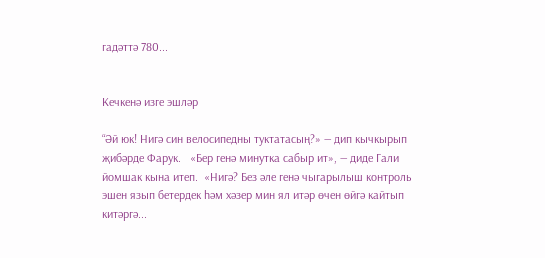гадәттә 780...


Кечкенә изге эшләр

“Әй юк! Нигә син велосипедны туктатасың?» — дип кычкырып җибәрде Фарук.   «Бер генә минутка сабыр ит», — диде Гали йомшак кына итеп.  «Нигә? Без әле генә чыгарылыш контроль эшен язып бетердек һәм хәзер мин ял итәр өчен өйгә кайтып китәргә...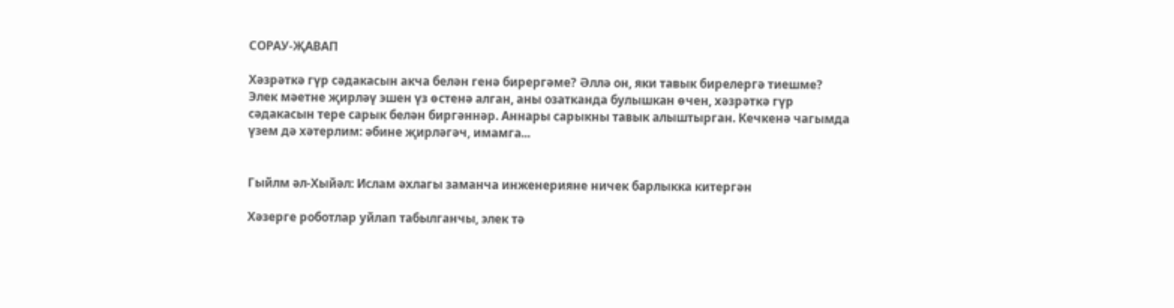СОРАУ-ҖАВАП

Хәзрәткә гүр сәдакасын акча белән генә бирергәме? Әллә он, яки тавык бирелергә тиешме? Элек мәетне җирләү эшен үз өстенә алган, аны озатканда булышкан өчен, хәзрәткә гүр сәдакасын тере сарык белән биргәннәр. Аннары сарыкны тавык алыштырган. Кечкенә чагымда үзем дә хәтерлим: әбине җирләгәч, имамга...


Гыйлм әл-Хыйәл: Ислам әхлагы заманча инженерияне ничек барлыкка китергән

Хәзерге роботлар уйлап табылганчы, элек тә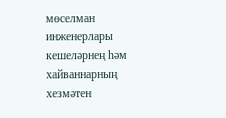мөселман инженерлары кешеләрнең һәм хайваннарның хезмәтен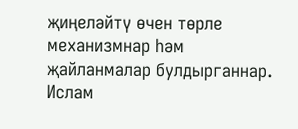җиңеләйтү өчен төрле механизмнар һәм җайланмалар булдырганнар. Ислам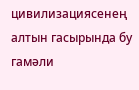цивилизациясенең алтын гасырында бу гамәли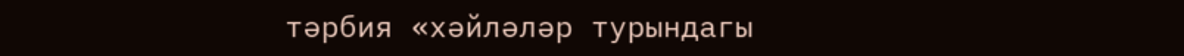тәрбия «хәйләләр турындагы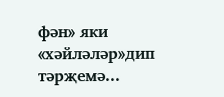фән» яки «хәйләләр»дип тәрҗемә...